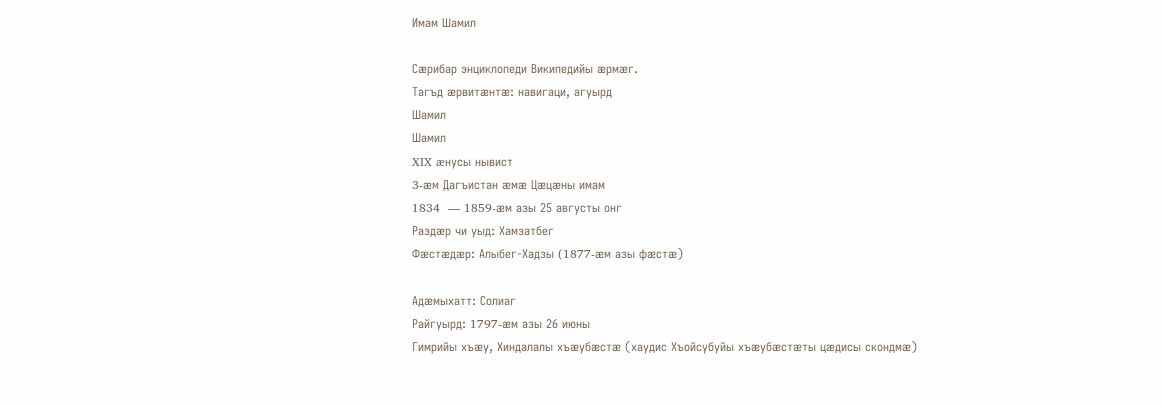Имам Шамил

Сæрибар энциклопеди Википедийы æрмæг.
Тагъд æрвитæнтæ: навигаци, агуырд
Шамил
Шамил
XIX æнусы нывист
3-æм Дагъистан æмæ Цæцæны имам
1834  — 1859-æм азы 25 августы онг
Раздæр чи уыд: Хамзатбег
Фæстæдæр: Алыбег-Хадзы (1877-æм азы фæстæ)

Адæмыхатт: Солиаг
Райгуырд: 1797-æм азы 26 июны
Гимрийы хъæу, Хиндалалы хъæубæстæ (хаудис Хъойсубуйы хъæубæстæты цæдисы скондмæ)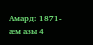Амард: 1871-æм азы 4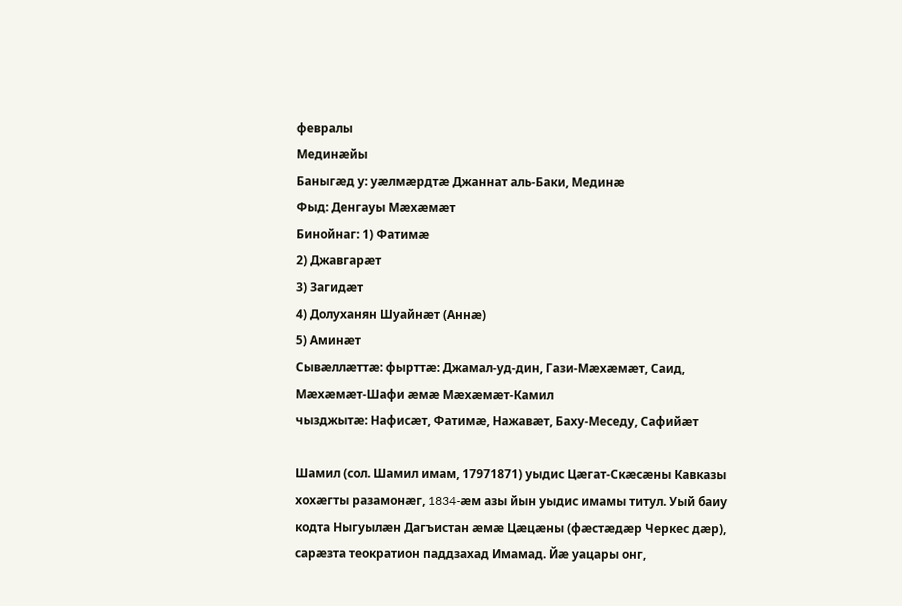февралы
Мединæйы
Баныгæд у: уæлмæрдтæ Джаннат аль-Баки, Мединæ
Фыд: Денгауы Мæхæмæт
Бинойнаг: 1) Фатимæ
2) Джавгарæт
3) Загидæт
4) Долуханян Шуайнæт (Аннæ)
5) Аминæт
Сывæллæттæ: фырттæ: Джамал-уд-дин, Гази-Мæхæмæт, Саид, Мæхæмæт-Шафи æмæ Мæхæмæт-Камил
чызджытæ: Нафисæт, Фатимæ, Нажавæт, Баху-Меседу, Сафийæт

Шамил (сол. Шамил имам, 17971871) уыдис Цæгат-Скæсæны Кавказы хохæгты разамонæг, 1834-æм азы йын уыдис имамы титул. Уый баиу кодта Ныгуылæн Дагъистан æмæ Цæцæны (фæстæдæр Черкес дæр), сарæзта теократион паддзахад Имамад. Йæ уацары онг,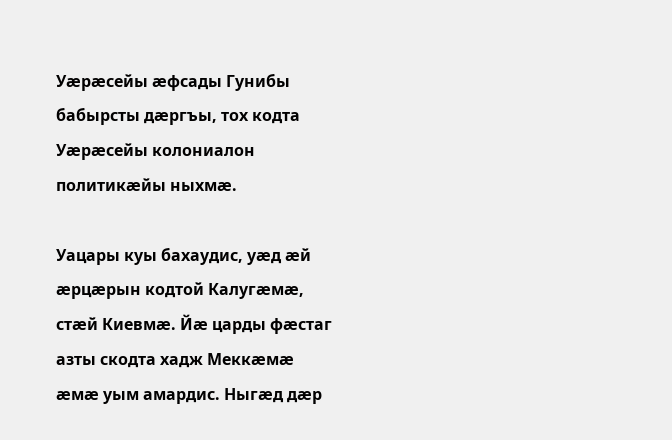Уæрæсейы æфсады Гунибы бабырсты дæргъы, тох кодта Уæрæсейы колониалон политикæйы ныхмæ.

Уацары куы бахаудис, уæд æй æрцæрын кодтой Калугæмæ, стæй Киевмæ. Йæ царды фæстаг азты скодта хадж Меккæмæ æмæ уым амардис. Ныгæд дæр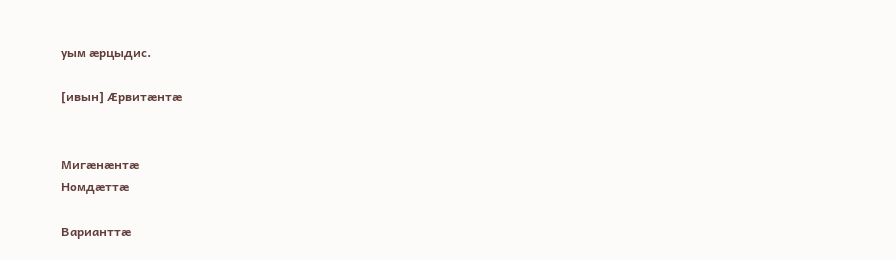уым æрцыдис.

[ивын] Æрвитæнтæ


Мигæнæнтæ
Номдæттæ

Варианттæ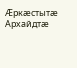Æркæстытæ
Архайдтæ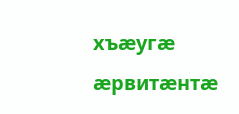хъæугæ æрвитæнтæ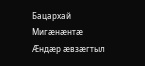Бацархай
Мигæнæнтæ
Æндæр æвзæгтыл